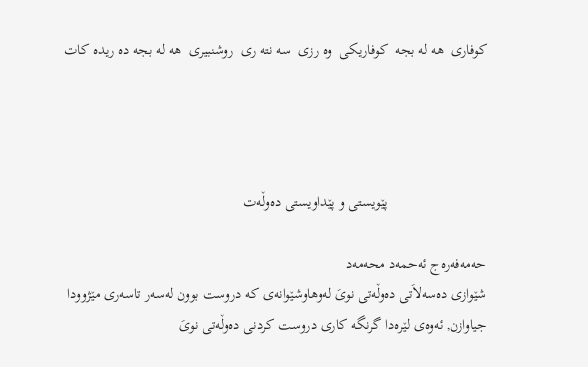كوفارى  هه له بجه  كوفاريكى  وه رزى  سه نته رى  روشنبيرى  هه له بجه ده ريده كات




                          پێویستى و پێداویستى ده‌وڵه‌ت

حه‌مه‌فه‌ره‌ج ئه‌حمه‌د محه‌مه‌د
شێوازى ده‌سه‌لاَتى ده‌وڵه‌تى نوىَ له‌وهاوشێوانه‌ى كه‌ دروست بوون له‌سه‌ر تاسه‌رى مێژوودا جیاوازن, ئه‌وه‌ى لێره‌دا گرنگه‌ كارى دروست كردنى ده‌وڵه‌تى نوىَ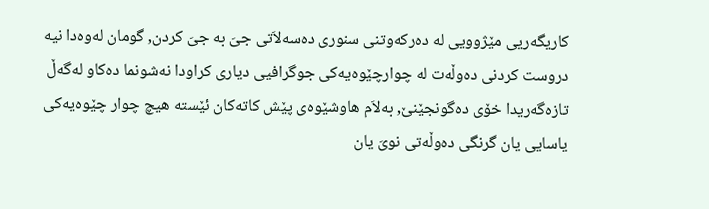كاریگه‌ریى مێژوویى له‌ ده‌ركه‌وتنى سنورى ده‌سه‌لاَتى جىَ به‌ جىَ كردن, گومان له‌وه‌دا نیه‌ دروست كردنى ده‌وڵه‌ت له‌ چوارچێوه‌یه‌كى جوگرافیى دیارى كراودا نه‌شونما ده‌كاو له‌گه‌ڵ تازه‌گه‌ریدا خۆى ده‌گونجێنێ, به‌لاَم هاوشێوه‌ى پێش كاته‌كان ئێسته‌ هیچ چوار چێوه‌یه‌كى یاسایى یان گرنگى ده‌وڵه‌تى نوىَ یان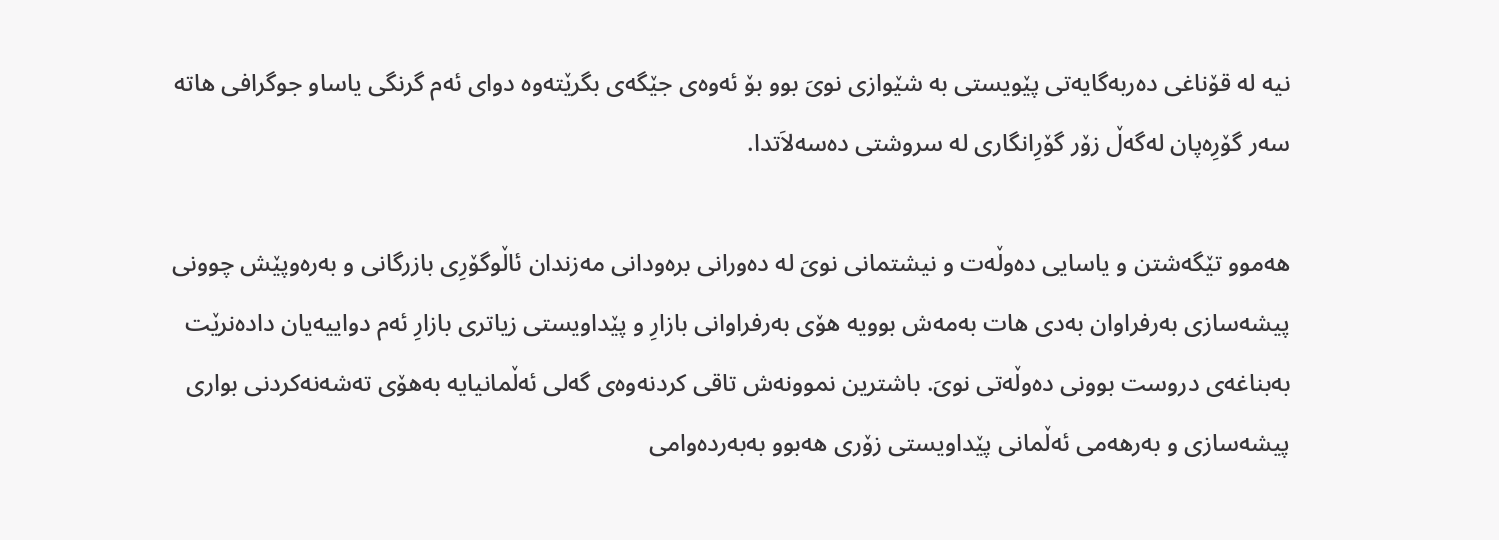نیه‌ له‌ قۆناغى ده‌ربه‌گایه‌تى پێویستى به‌ شێوازى نوىَ بوو بۆ ئه‌وه‌ى جێگه‌ى بگرێته‌وه‌ دواى ئه‌م گرنگى یاساو جوگرافى هاته‌ سه‌ر گۆرِه‌پان له‌گه‌ڵ زۆر گۆرِانگارى له‌ سروشتى ده‌سه‌لاَتدا.

هه‌موو تێگه‌شتن و یاسایى ده‌وڵه‌ت و نیشتمانى نوىَ له‌ ده‌ورانى بره‌ودانى مه‌زندان ئاڵوگۆرِى بازرگانی و به‌ره‌وپێش چوونى پیشه‌سازى به‌رفراوان به‌دى هات به‌مه‌ش بوویه‌ هۆى به‌رفراوانى بازارِ و پێداویستى زیاترى بازارِ ئه‌م دواییه‌یان داده‌نرێت به‌بناغه‌ى دروست بوونى ده‌وڵه‌تى نوىَ. باشترین نموونه‌ش تاقى كردنه‌وه‌ى گه‌لى ئه‌ڵمانیایه‌ به‌هۆى ته‌شه‌نه‌كردنى بوارى پیشه‌سازى و به‌رهه‌مى ئه‌ڵمانى پێداویستى زۆرى هه‌بوو به‌به‌رده‌وامى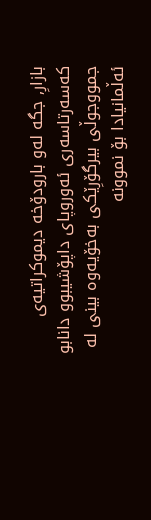بازارِ, جگه‌ له‌و بارودۆخه‌ دیموكراتیه‌ى كه‌سه‌رتاسه‌رى ئه‌وروپاى داپۆشیبوو دانابو جمووجوڵى بیرگۆرِێكى به‌خۆیه‌وه‌ بینى له‌ ئه‌ڵمانیادا بۆ نموونه‌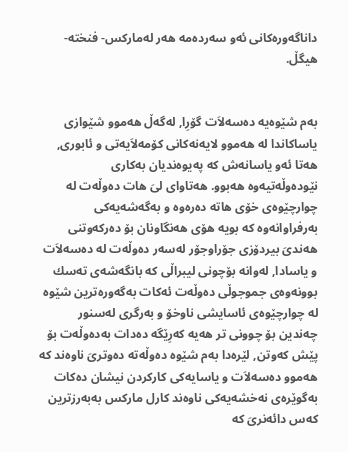داناگه‌وره‌كانى ئه‌و سه‌رده‌مه‌ هه‌ر له‌ماركس- فنخته‌- هیگڵ.


به‌م شێوه‌یه‌ ده‌سه‌لاَت گۆرِا, له‌گه‌ڵ هه‌موو شێوازى یاساكاندا له‌ هه‌موو لایه‌نه‌كانى كۆمه‌لاَیه‌تى و ئابورى, هه‌تا ئه‌و یاسانه‌ش كه‌ په‌یوه‌ندیان به‌كارى نێوده‌وڵه‌تیه‌وه‌ هه‌بوو. هه‌تاواى لىَ هات ده‌وڵه‌ت له‌ چوارچێوه‌ى خۆى هاته‌ ده‌ره‌وه‌ و به‌گه‌شه‌یه‌كى به‌رفراوانه‌وه‌ كه‌ بویه‌ هۆى هه‌نگاونان بۆ ده‌ركه‌وتنى هه‌ندىَ بیردۆزى جۆراوجۆر له‌سه‌ر ده‌وڵه‌ت له‌ ده‌سه‌لاَت و یاسادا, له‌وانه‌ بۆچونى لیبراڵى كه‌ بانگه‌شه‌ى ته‌سك بوونه‌وه‌ى جموجوڵى ده‌وڵه‌ت ئه‌كات به‌گه‌وره‌ترین شێوه‌ له‌ چوارچێوه‌ى ئاسایشى ناوخۆ و به‌رگرى له‌سنور چه‌ندین بۆ چوونى تر هه‌یه‌ كه‌رِێگه‌ ده‌دات به‌ده‌وڵه‌ت بۆ پێش كه‌وتن, لێره‌دا به‌م شێوه‌ ده‌وڵه‌ته‌ ده‌وترىَ ناوه‌ند كه‌ هه‌موو ده‌سه‌لاَت و یاسایه‌كى كاركردن نیشان ده‌كات به‌گوێره‌ى نه‌خشه‌یه‌كى ناوه‌ند كارل ماركس به‌به‌رزترین كه‌س دائه‌نرىَ كه‌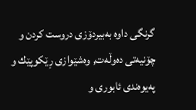گرنگى داوه‌ به‌بیردۆزى دروست كردن و چۆنیه‌تى ده‌وڵه‌ت, وه‌شێوازى رِێكوپێك و په‌یوه‌ندى ئابورى و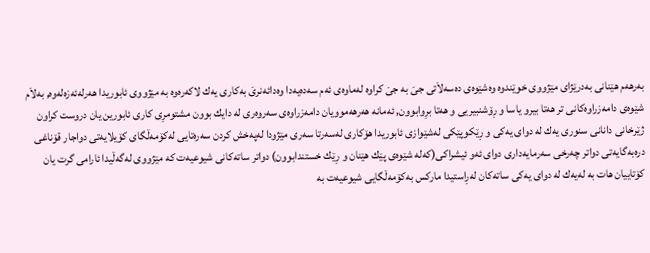به‌رهه‌م هێنانى به‌درێژاى مێژووى خوێندوه‌ وه‌شێوه‌ی ده‌سه‌لاَتى جىَ به‌ جىَ كراوه‌ له‌ماوه‌ى ئه‌م سه‌ده‌یه‌دا وه‌دائه‌نرىَ به‌كارى یه‌ك لاكه‌ره‌وه‌ به‌ مێژووى ئابوریدا هه‌رله‌ئه‌زه‌له‌وه‌, به‌لاَم شێوه‌ى دامه‌زراوه‌كانى تر هه‌تا بیرو یاسا و رِۆشنبیریى و هه‌تا برِوابوون, ئه‌مانه‌ هه‌رهه‌موویان دامه‌زراوه‌ى سه‌روه‌رى له‌ دایك بوون مشتومرِى كارى ئابورین یان دروست كراون ژێرخانى دانانى سنورى یه‌ك له‌ دواى یه‌كى و رِێكوپێكى له‌شێوازى ئابوریدا هۆكارى له‌سه‌رتا سه‌رى مێژودا له‌په‌خش كردن سه‌ره‌تایى له‌كۆمه‌ڵگاى كۆیلایه‌تى دواجار قۆناغى دره‌به‌گایه‌تى دواتر چه‌رخى سه‌رمایه‌دارى دواى ئه‌و ئیشراكى(كه‌له‌ شێوه‌ى پێك هێنان و رِێك خستندابوون) دواتر ساته‌كانى شیوعیه‌ت كه‌ مێژووى له‌گه‌ڵیدا ئارامى گرت یان كۆتاییان هات به‌ له‌یه‌ك له‌ دواى یه‌كى ساته‌كان له‌رِاستیدا ماركس به‌كۆمه‌ڵگایى شیوعیه‌ت به‌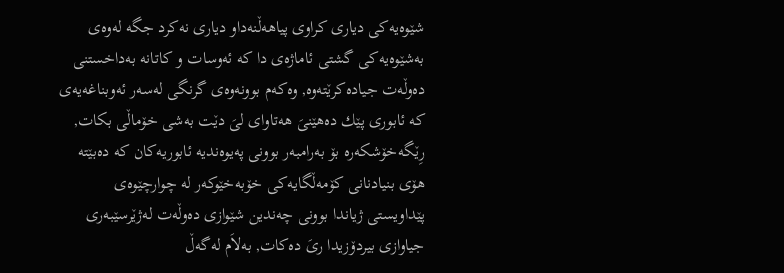شێوه‌یه‌كى دیارى كراوى پیاهه‌ڵنه‌داو دیارى نه‌كرد جگه‌ له‌وه‌ى به‌شێوه‌یه‌كى گشتى ئاماژه‌ى دا كه‌ ئه‌وسات و كاتانه‌ به‌داخستنى ده‌وڵه‌ت جیاده‌كرێته‌وه‌, وه‌كه‌م بوونه‌وه‌ى گرنگى له‌سه‌ر ئه‌وبناغه‌یه‌ى كه‌ ئابورى پێك ده‌هێنىَ هه‌تاواى لىَ دێت به‌شى خۆماڵى بكات, رِێگه‌خۆشكه‌ره‌ بۆ به‌رامبه‌ر بوونى په‌یوه‌ندیه‌ ئابوریه‌كان كه‌ ده‌بێته‌ هۆى بنیادنانى كۆمه‌ڵگایه‌كى خۆبه‌خێوكه‌ر له‌ چوارچێوه‌ى پێداویستى ژیاندا بوونى چه‌ندین شێوازى ده‌وڵه‌ت له‌ژێرسێبه‌رى جیاوازى بیردۆزیدا رىَ ده‌كات, به‌لاَم له‌گه‌ڵ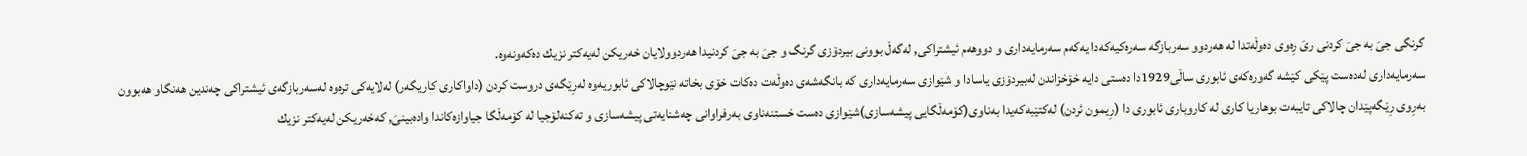گرنگى جىَ به‌ جىَ كردنى رىَ رِه‌وى ده‌وڵه‌تدا له‌ هه‌ردوو سه‌ربازگه‌ سه‌ره‌كیه‌كه‌دا یه‌كه‌م سه‌رمایه‌دارى و دووهه‌م ئیشتراكى, له‌گه‌ڵ بوونى بیردۆزى گرنگ و جىَ به‌ جىَ كردنیدا هه‌ردوولایان خه‌ریكن له‌یه‌كتر نزیك ده‌كه‌ونه‌وه‌.
سه‌رمایه‌دارى له‌ده‌ست پێكى كێشه‌ گه‌وره‌كه‌ى ئابورى ساڵى1929دا ده‌ستى دایه‌ خۆخزاندن له‌بیردۆزى یاسادا و شێوازى سه‌رمایه‌دارى كه‌ بانگه‌شه‌ى ده‌وڵه‌ت ده‌كات خۆى بخاته‌ نێوچالاكى ئابوریه‌وه‌ له‌رِێگه‌ى دروست كردن (داواكارى كاریگه‌ر) له‌لایه‌كى تره‌وه‌ له‌سه‌ربازگه‌ى ئیشتراكى چه‌ندین هه‌نگاو هه‌بوون به‌رِوى رِێگه‌پێدان چالاكى تایبه‌ت بوهاریا كارى له‌ كاروبارى ئابورى دا (رِیمون ئردن) له‌كتێبه‌كه‌یدا به‌ناوى(كۆمه‌ڵگایى پیشه‌سازى)شێوازى ده‌ست خستنه‌ناوى به‌رفراوانى چه‌شنایه‌تى پیشه‌سازى و ته‌كنه‌لۆجیا له‌ كۆمه‌ڵگا جیاوازه‌كاندا واده‌بینىَ, كه‌خه‌ریكن له‌یه‌كتر نزیك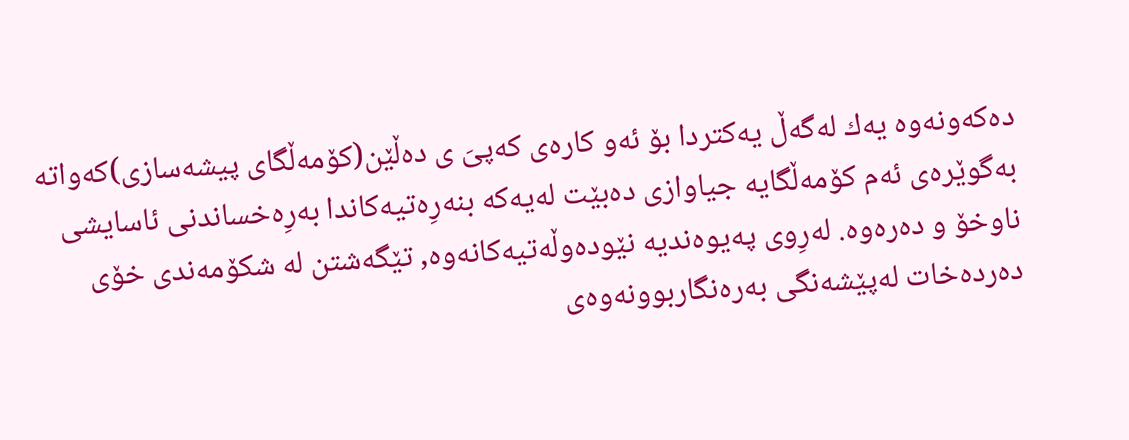ده‌كه‌ونه‌وه‌ یه‌ك له‌گه‌ڵ یه‌كتردا بۆ ئه‌و كاره‌ى كه‌پىَ ى ده‌ڵێن(كۆمه‌ڵگاى پیشه‌سازى)كه‌واته‌ به‌گوێره‌ى ئه‌م كۆمه‌ڵگایه‌ جیاوازى ده‌بێت له‌یه‌كه‌ بنه‌رِه‌تیه‌كاندا به‌رِه‌خساندنى ئاسایشى ناوخۆ و ده‌ره‌وه‌. له‌رِوى په‌یوه‌ندیه‌ نێوده‌وڵه‌تیه‌كانه‌وه‌, تێگه‌شتن له‌ شكۆمه‌ندى خۆى ده‌رده‌خات له‌پێشه‌نگى به‌ره‌نگاربوونه‌وه‌ى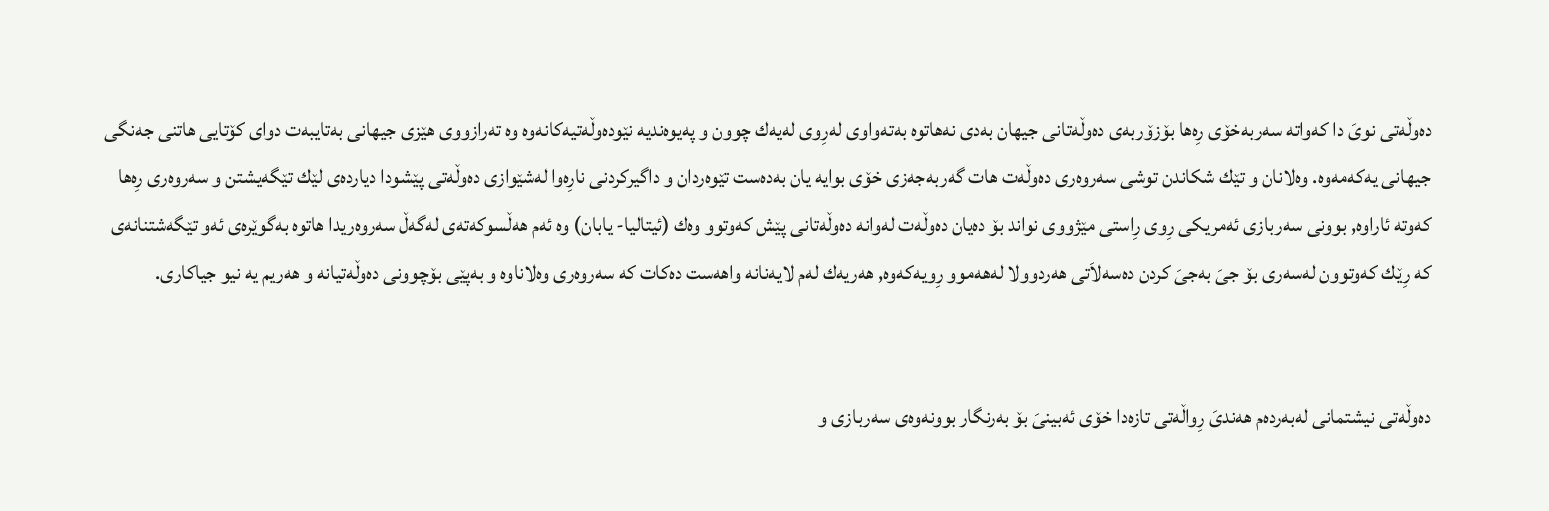ده‌وڵه‌تى نوىَ دا كه‌واته‌ سه‌ربه‌خۆى رِه‌ها بۆزۆربه‌ى ده‌وڵه‌تانى جیهان به‌دى نه‌هاتوه‌ به‌ته‌واوى له‌رِوى له‌یه‌ك چوون و په‌یوه‌ندیه‌ نێوده‌وڵه‌تیه‌كانه‌وه‌ وه‌ ته‌رازووى هێزى جیهانى به‌تایبه‌ت دواى كۆتایى هاتنى جه‌نگى جیهانى یه‌كه‌مه‌وه‌. وه‌لانان و تێك شكاندن توشى سه‌روه‌رى ده‌وڵه‌ت هات گه‌ربه‌جه‌زى خۆى بوایه‌ یان به‌ده‌ست تێوه‌ردان و داگیركردنى نارِه‌وا له‌شێوازى ده‌وڵه‌تى پێشودا دیارده‌ى لێك تێگه‌یشتن و سه‌روه‌رى رِه‌ها كه‌وته‌ ئاراوه‌, بوونى سه‌ربازى ئه‌مریكى رِوى رِاستى مێژووى نواند بۆ ده‌یان ده‌وڵه‌ت له‌وانه‌ ده‌وڵه‌تانى پێش كه‌وتوو وه‌ك (ئیتالیا- یابان) وه‌ ئه‌م هه‌ڵسوكه‌ته‌ى له‌گه‌ڵ سه‌روه‌ریدا هاتوه‌ به‌گوێره‌ى ئه‌و تێگه‌شتنانه‌ى كه‌ رِێك كه‌وتوون له‌سه‌رى بۆ جىَ به‌جىَ كردن ده‌سه‌لاَتى هه‌ردوولا له‌هه‌موو رِویه‌كه‌وه‌, هه‌ریه‌ك له‌م لایه‌نانه‌ واهه‌ست ده‌كات كه‌ سه‌روه‌رى وه‌لاناوه‌ و به‌پێى بۆچوونى ده‌وڵه‌تیانه‌ و هه‌ریم یه‌ نیو جیاكارى.


ده‌وڵه‌تى نیشتمانى له‌به‌رده‌م هه‌ندىَ رِواڵه‌تى تازه‌دا خۆى ئه‌بینىَ بۆ به‌رنگار بوونه‌وه‌ى سه‌ربازى و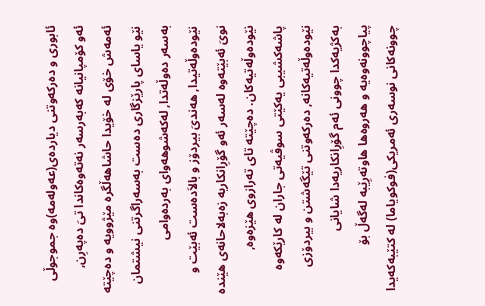ئابورى و ده‌ركه‌وتنى دیارده‌ى(عه‌وله‌مه‌)وه‌ جموجوڵى ئه‌و كۆمپانیانه‌ كه‌به‌رسه‌ر نه‌ته‌وه‌كاندا تىَ ده‌په‌رِن, ئه‌مه‌ش خۆى له‌ خۆیدا حاشاهه‌ڵگره‌ مێژوویه‌ و ده‌چێته‌ نێو یاساى پارێزگارى ده‌ست به‌سه‌راگرتنى نیشتمان به‌سه‌ر ده‌وڵه‌تدا, له‌كه‌شوهه‌واى به‌رده‌وامى نێوده‌وڵه‌تیدا, هه‌ندىَ بیردۆز و بالاَده‌ست ئه‌بێت و نوىَ ئه‌بێته‌وه‌ له‌سه‌ر ئه‌و گۆرِانكاریه‌ زه‌به‌لاحانه‌ى هێنده‌ نێوده‌وڵه‌تیه‌كان. ده‌چێته‌ تاى ته‌رازوى هێزه‌وه‌, پاشه‌كشیبى یه‌كێتى سوڤیه‌تى جاران له‌ كارێكه‌وه‌ نێوده‌وڵه‌تیه‌كانه‌, ده‌ركه‌وتنى تێگه‌شتن و بیردۆزى به‌كژیه‌كدا چوونى ئه‌م گۆرِانكاریه‌دا شایانى پیاچوونه‌وه‌یه‌ و هه‌روه‌ها هاوته‌رِێبه‌ له‌گه‌ڵ بۆ چوونه‌كانى نوسه‌رى ئه‌مریكى(فوكویاما) له‌ كتێبه‌كه‌یدا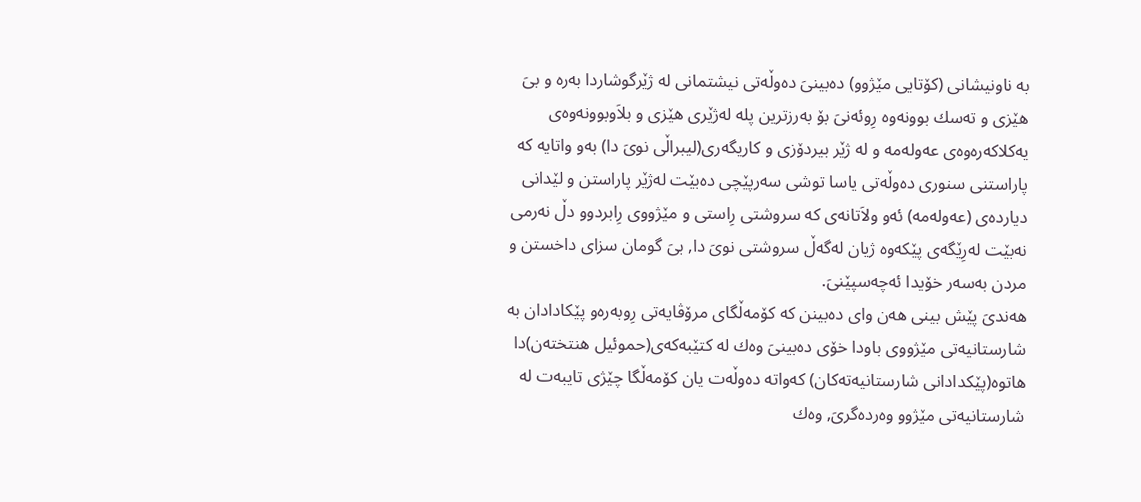به‌ ناونیشانى (كۆتایى مێژوو) ده‌بینىَ ده‌وڵه‌تى نیشتمانى له‌ ژێرگوشاردا به‌ره‌ و بىَ هێزى و ته‌سك بوونه‌وه‌ رِوئه‌نىَ بۆ به‌رزترین پله‌ له‌ژێرى هێزى و بلاَوبوونه‌وه‌ى یه‌كلاكه‌ره‌وه‌ى عه‌وله‌مه‌ و له‌ ژێر بیردۆزى و كاریگه‌رى(لیبراڵى نوىَ دا) به‌و واتایه‌ كه‌ پاراستنى سنورى ده‌وڵه‌تى یاسا توشى سه‌رپێچى ده‌بێت له‌ژێر پاراستن و لێدانى دیارده‌ى (عه‌وله‌مه‌) ئه‌و ولاَتانه‌ى كه‌ سروشتى رِاستى و مێژووى رِابردوو دڵ نه‌رمى نه‌بێت له‌رِێگه‌ى پێكه‌وه‌ ژیان له‌گه‌ڵ سروشتى نوىَ دا, بىَ گومان سزاى داخستن و مردن به‌سه‌ر خۆیدا ئه‌چه‌سپێنىَ.
هه‌ندىَ پێش بینی هه‌ن واى ده‌بینن كه‌ كۆمه‌ڵگاى مرۆڤایه‌تى رِوبه‌ره‌و پێكادادان به‌ شارستانیه‌تى مێژووى باودا خۆى ده‌بینىَ وه‌ك له‌ كتێبه‌كه‌ى(حموئیل هنتخته‌ن)دا هاتوه‌(پێكدادانى شارستانیه‌ته‌كان) كه‌واته‌ ده‌وڵه‌ت یان كۆمه‌ڵگا چێژى تایبه‌ت له‌ شارستانیه‌تى مێژوو وه‌رده‌گرىَ, وه‌ك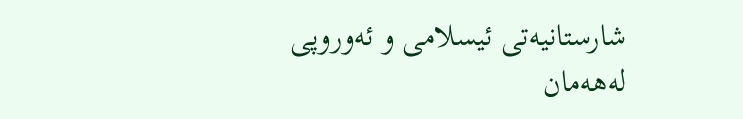شارستانیه‌تى ئیسلامى و ئه‌وروپى له‌هه‌مان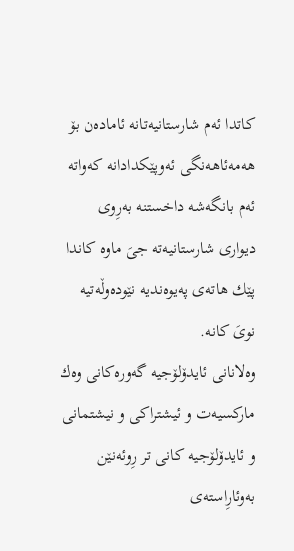كاتدا ئه‌م شارستانیه‌تانه‌ ئاماده‌ن بۆ هه‌مه‌ئاهه‌نگى ئه‌وپێكدادانه‌ كه‌واته‌ ئه‌م بانگه‌شه‌ داخستنه‌ به‌رِوى دیوارى شارستانیه‌ته‌ جىَ ماوه‌ كاندا پێك هاته‌ى په‌یوه‌ندیه‌ نێوده‌وڵه‌تیه‌ نوىَ كانه‌.
وه‌لانانى ئایدۆلۆجیه‌ گه‌وره‌كانى وه‌ك ماركسیه‌ت و ئیشتراكى و نیشتمانى و ئایدۆلۆجیه‌ كانى تر رِوئه‌نێن به‌وئارِاسته‌ى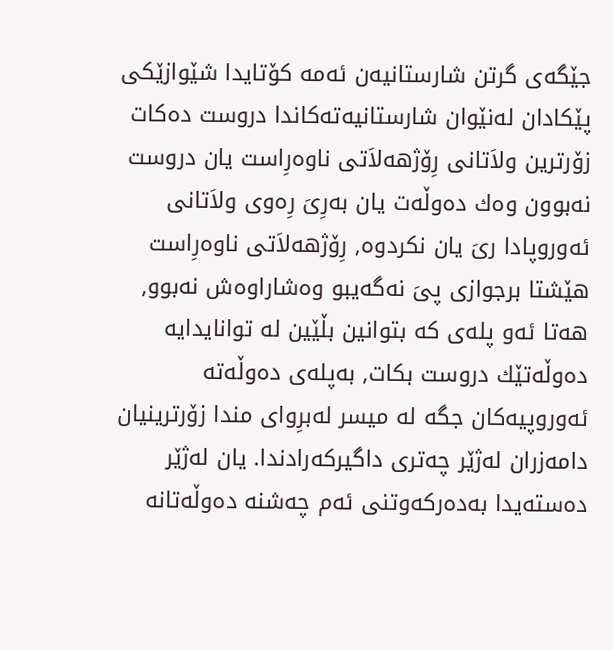جێگه‌ى گرتن شارستانیه‌ن ئه‌مه‌ كۆتایدا شێوازێكى پێكادان له‌نێوان شارستانیه‌ته‌كاندا دروست ده‌كات زۆرترین ولاَتانى رِۆژهه‌لاَتى ناوه‌رِاست یان دروست نه‌بوون وه‌ك ده‌وڵه‌ت یان به‌رِىَ رِه‌وى ولاَتانى ئه‌وروپادا رىَ یان نكردوه‌, رِۆژهه‌لاَتى ناوه‌رِاست هێشتا برجوازى پىَ نه‌گه‌یبو وه‌شاراوه‌ش نه‌بوو, هه‌تا ئه‌و پله‌ى كه‌ بتوانین بڵێین له‌ توانایدایه‌ ده‌وڵه‌تێك دروست بكات, به‌پله‌ى ده‌وڵه‌ته‌ ئه‌وروپیه‌كان جگه‌ له‌ میسر له‌برِواى مندا زۆرترینیان دامه‌زران له‌ژێر چه‌ترى داگیركه‌رادندا. یان له‌ژێر ده‌سته‌یدا به‌ده‌ركه‌وتنى ئه‌م چه‌شنه‌ ده‌وڵه‌تانه‌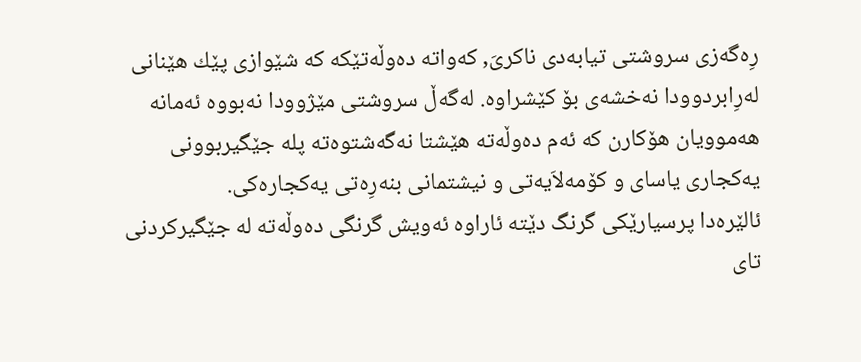رِه‌گه‌زى سروشتى تیابه‌دى ناكرىَ, كه‌واته‌ ده‌وڵه‌تێكه‌ كه‌ شێوازى پێك هێنانى له‌رِابردوودا نه‌خشه‌ى بۆ كێشراوه‌. له‌گه‌ڵ سروشتى مێژوودا نه‌بووه‌ ئه‌مانه‌ هه‌موویان هۆكارن كه‌ ئه‌م ده‌وڵه‌ته‌ هێشتا نه‌گه‌شتوه‌ته‌ پله‌ جێگیربوونى یه‌كجارى یاسای و كۆمه‌لاَیه‌تى و نیشتمانى بنه‌رِه‌تى یه‌كجاره‌كى.
ئالێره‌دا پرسیارێكى گرنگ دێته‌ ئاراوه‌ ئه‌ویش گرنگى ده‌وڵه‌ته‌ له‌ جێگیركردنى تاى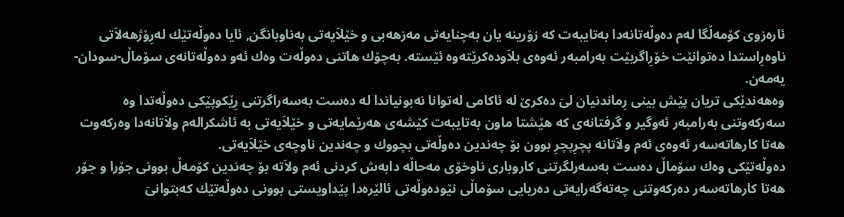ئاره‌زوى كۆمه‌ڵگا له‌م ده‌وڵه‌تانه‌دا به‌تایبه‌ت كه‌ زۆرینه‌ یان به‌چنایه‌تى مه‌زهه‌بی و خێلاَیه‌تى به‌ناوبانگن, ئایا ده‌وڵه‌تێك له‌رِۆژهه‌لاَتى ناوه‌رِاستدا ده‌توانێت خۆرِاگربێت به‌رامبه‌ر ئه‌وه‌ى بلاَوده‌كرێته‌وه‌ ئێسته‌. به‌چۆك هاتنى ده‌وڵه‌ت وه‌ك ئه‌و ده‌وڵه‌تانه‌ى سۆماڵ-سودان-یه‌مه‌ن.
وه‌هه‌ندێكى تریان پێش بینى رِماندنیان لىَ ده‌كرێ له‌ ئاكامى له‌توانا نه‌بونیاندا له‌ ده‌ست به‌سه‌راگرتنى رِێكوپێكى ده‌وڵه‌تدا وه‌ سه‌ركه‌وتنى به‌رامبه‌ر ئه‌وگیر و گرفتانه‌ى كه‌ هێشتا ماون به‌تایبه‌ت كێشه‌ى هه‌رێمایه‌تى و خێلاَیه‌تى به‌ ئاشكراله‌م ولاَتانه‌دا وه‌ركه‌وت هه‌تا كارهاته‌سه‌ر ئه‌وه‌ى ئه‌م ولاَتانه‌ پچرِپچرِ بوون بۆ چه‌ندین ده‌وڵه‌تى بچووك و چه‌ندین ناوچه‌ى خێلاَیه‌تى.
ده‌وڵه‌تێكى وه‌ك سۆماڵ ده‌ست به‌سه‌رلگرتنى كاروبارى ناوخۆى مه‌حاڵه‌ دابه‌ش كردنى ئه‌م ولاَته‌ بۆ چه‌ندین كۆمه‌ڵ بوونى جۆرا و جۆر هه‌تا كارهاته‌سه‌ر ده‌ركه‌وتنى چه‌ته‌گه‌رایه‌تى ده‌ریایى سۆماڵى نێوده‌وڵه‌تى ئالێره‌دا پێداویستى بوونى ده‌وڵه‌تێك كه‌بتوانىَ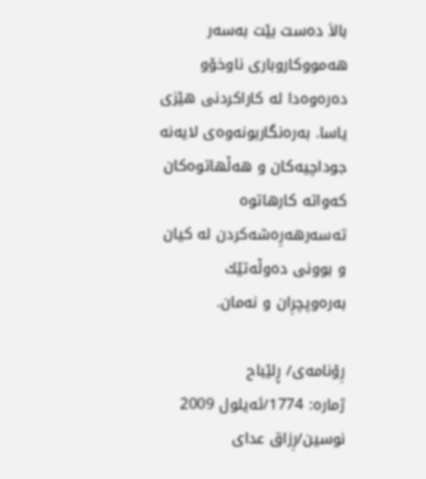بالاَ ده‌ست بێت به‌سه‌ر هه‌مووكاروبارى ناوخۆو ده‌ره‌وه‌دا له‌ كاراكردنى هێزى یاسا. به‌ره‌نگاربونه‌وه‌ى لایه‌نه‌ جوداچیه‌كان و هه‌ڵهاتوه‌كان كه‌واته‌ كارهاتوه‌ ته‌سه‌رهه‌رِه‌شه‌كردن له‌ كیان و بوونى ده‌وڵه‌تێك به‌ره‌وپچرِان و نه‌مان.

رِۆنامه‌ى/ ڕلێباح
ژماره‌: 1774/ئه‌یلول 2009
نوسین/رِزاق عداى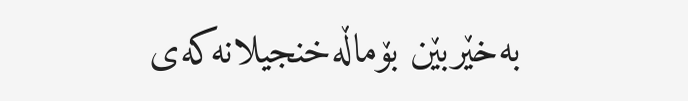به‌خێربێن بۆماڵه‌خنجیلانه‌که‌ی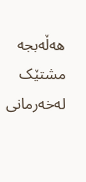هه‌ڵه‌بجه‌       مشتێک له‌خه‌رمانی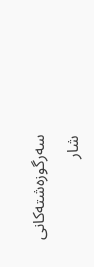سه‌رگوزه‌شته‌کانی شار